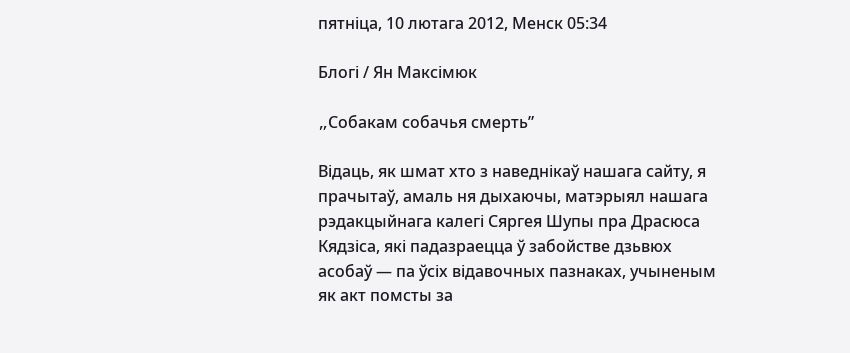пятніца, 10 лютага 2012, Менск 05:34

Блогі / Ян Максімюк

„Cобакам собачья смерть”

Відаць, як шмат хто з наведнікаў нашага сайту, я прачытаў, амаль ня дыхаючы, матэрыял нашага рэдакцыйнага калегі Сяргея Шупы пра Драсюса Кядзіса, які падазраецца ў забойстве дзьвюх асобаў — па ўсіх відавочных пазнаках, учыненым як акт помсты за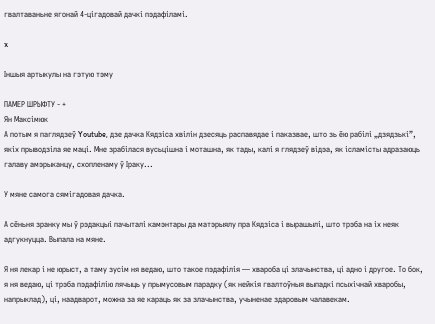гвалтаваньне ягонай 4-цігадовай дачкі пэдафіламі.

x

Іншыя артыкулы на гэтую тэму

ПАМЕР ШРЫФТУ - +
Ян Максімюк
А потым я паглядзеў Youtube, дзе дачка Кядзіса хвілін дзесяць распавядае і паказвае, што зь ёю рабілі „дзядзькі”, якіх прыводзіла яе маці. Мне зрабілася вусьцішна і моташна, як тады, калі я глядзеў відэа, як ісламісты адразаюць галаву амэрыканцу, схопленаму ў Іраку...

У мяне самога сямігадовая дачка.

А сёньня зранку мы ў рэдакцыі пачыталі камэнтары да матэрыялу пра Кядзіса і вырашылі, што трэба на іх неяк адгукнуцца. Выпала на мяне.

Я ня лекар і не юрыст, а таму зусім ня ведаю, што такое пэдафілія — хвароба ці злачынства, ці адно і другое. То бок, я ня ведаю, ці трэба пэдафілію лячыць у прымусовым парадку (як нейкія гвалтоўныя выпадкі псыхічнай хваробы, напрыклад), ці, наадварот, можна за яе караць як за злачынства, учыненае здаровым чалавекам.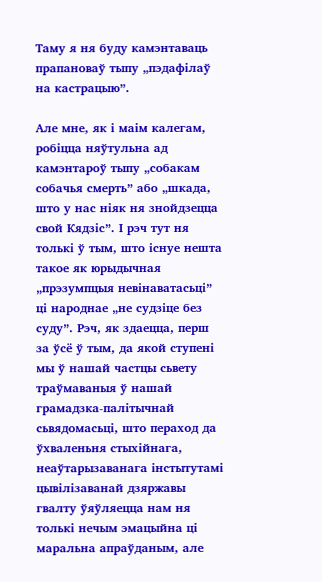Таму я ня буду камэнтаваць прапановаў тыпу „пэдафілаў на кастрацыю”.

Але мне, як і маім калегам, робіцца няўтульна ад камэнтароў тыпу „собакам собачья смерть” або „шкада, што у нас ніяк ня знойдзецца свой Кядзіс”. І рэч тут ня толькі ў тым, што існуе нешта такое як юрыдычная „прэзумпцыя невінаватасьці” ці народнае „не судзіце без суду”. Рэч, як здаецца, перш за ўсё ў тым, да якой ступені мы ў нашай частцы сьвету траўмаваныя ў нашай грамадзка-палітычнай сьвядомасьці, што пераход да ўхваленьня стыхійнага, неаўтарызаванага інстытутамі цывілізаванай дзяржавы гвалту ўяўляецца нам ня толькі нечым эмацыйна ці маральна апраўданым, але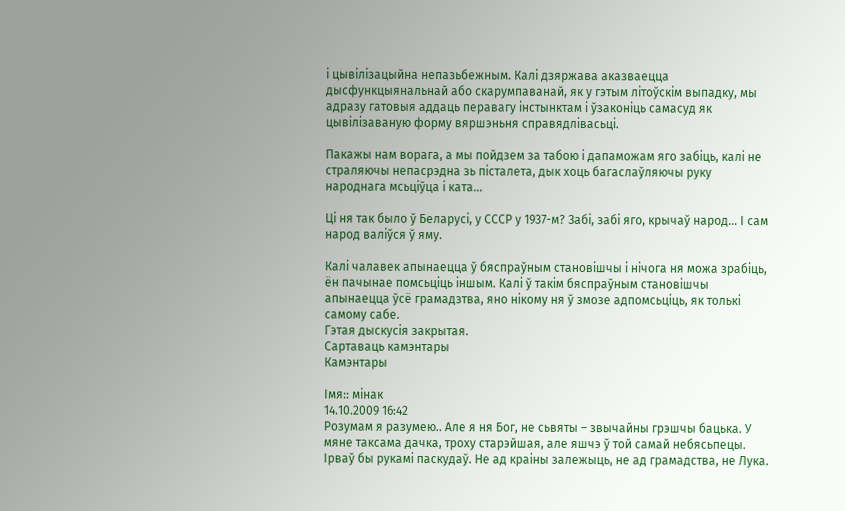і цывілізацыйна непазьбежным. Калі дзяржава аказваецца дысфункцыянальнай або скарумпаванай, як у гэтым літоўскім выпадку, мы адразу гатовыя аддаць перавагу інстынктам і ўзаконіць самасуд як цывілізаваную форму вяршэньня справядлівасьці.

Пакажы нам ворага, а мы пойдзем за табою і дапаможам яго забіць, калі не страляючы непасрэдна зь пісталета, дык хоць багаслаўляючы руку народнага мсьціўца і ката...

Ці ня так было ў Беларусі, у СССР у 1937-м? Забі, забі яго, крычаў народ... І сам народ валіўся ў яму.

Калі чалавек апынаецца ў бяспраўным становішчы і нічога ня можа зрабіць, ён пачынае помсьціць іншым. Калі ў такім бяспраўным становішчы апынаецца ўсё грамадзтва, яно нікому ня ў змозе адпомсьціць, як толькі самому сабе.
Гэтая дыскусія закрытая.
Сартаваць камэнтары
Камэнтары

Імя:: мінак
14.10.2009 16:42
Розумам я разумею.. Але я ня Бог, не сьвяты – звычайны грэшчы бацька. У мяне таксама дачка, троху старэйшая, але яшчэ ў той самай небясьпецы. Ірваў бы рукамі паскудаў. Не ад краіны залежыць, не ад грамадства, не Лука.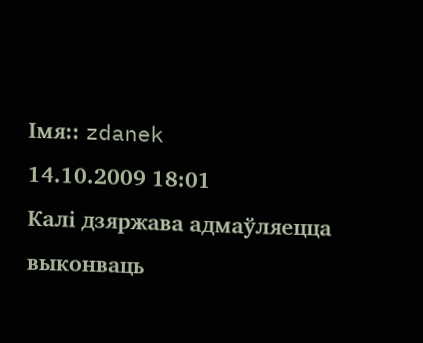Імя:: zdanek
14.10.2009 18:01
Калі дзяржава адмаўляецца выконваць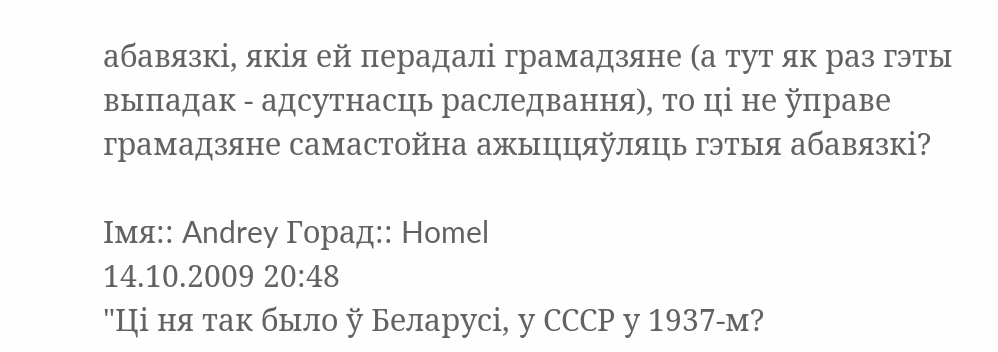абавязкі, якія ей перадалі грамадзяне (а тут як раз гэты выпадак - адсутнасць раследвання), то ці не ўправе грамадзяне самастойна ажыццяўляць гэтыя абавязкі?

Імя:: Andrey Горад:: Homel
14.10.2009 20:48
"Ці ня так было ў Беларусі, у СССР у 1937-м?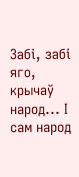Забі, забі яго, крычаў народ... І сам народ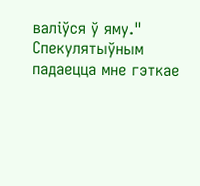валіўся ў яму."
Спекулятыўным падаецца мне гэткае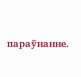параўнанне.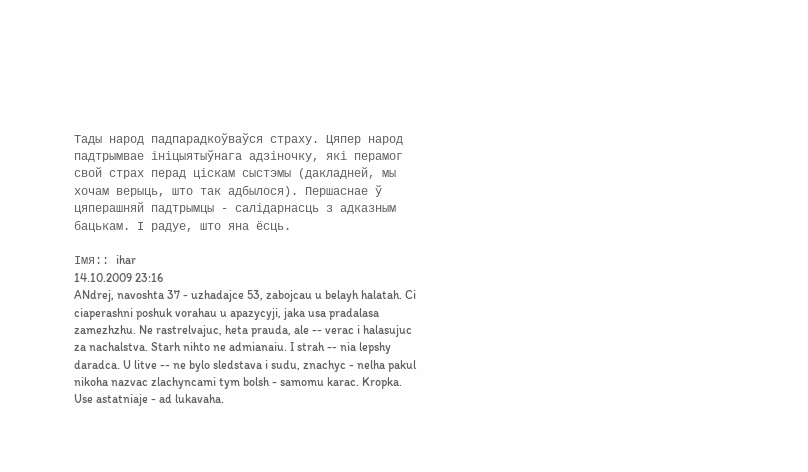Тады народ падпарадкоўваўся страху. Цяпер народ падтрымвае ініцыятыўнага адзіночку, які перамог свой страх перад ціскам сыстэмы (дакладней, мы хочам верыць, што так адбылося). Першаснае ў цяперашняй падтрымцы - салідарнасць з адказным бацькам. І радуе, што яна ёсць.

Імя:: ihar
14.10.2009 23:16
ANdrej, navoshta 37 - uzhadajce 53, zabojcau u belayh halatah. Ci ciaperashni poshuk vorahau u apazycyji, jaka usa pradalasa zamezhzhu. Ne rastrelvajuc, heta prauda, ale -- verac i halasujuc za nachalstva. Starh nihto ne admianaiu. I strah -- nia lepshy daradca. U litve -- ne bylo sledstava i sudu, znachyc - nelha pakul nikoha nazvac zlachyncami tym bolsh - samomu karac. Kropka. Use astatniaje - ad lukavaha.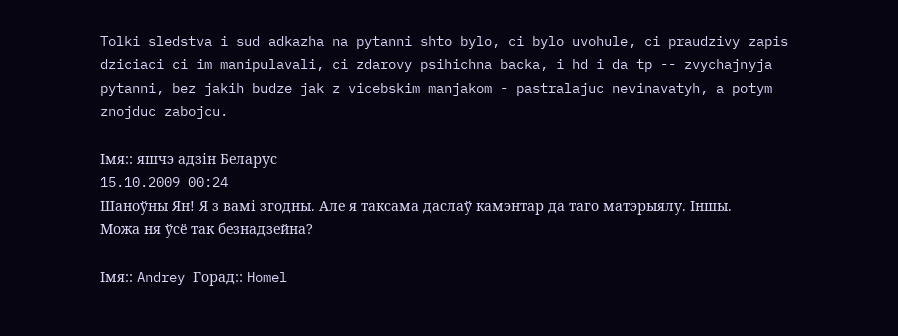Tolki sledstva i sud adkazha na pytanni shto bylo, ci bylo uvohule, ci praudzivy zapis dziciaci ci im manipulavali, ci zdarovy psihichna backa, i hd i da tp -- zvychajnyja pytanni, bez jakih budze jak z vicebskim manjakom - pastralajuc nevinavatyh, a potym znojduc zabojcu.

Імя:: яшчэ адзін Беларус
15.10.2009 00:24
Шаноўны Ян! Я з вамі згодны. Але я таксама даслаў камэнтар да таго матэрыялу. Іншы.
Можа ня ўсё так безнадзейна?

Імя:: Andrey Горад:: Homel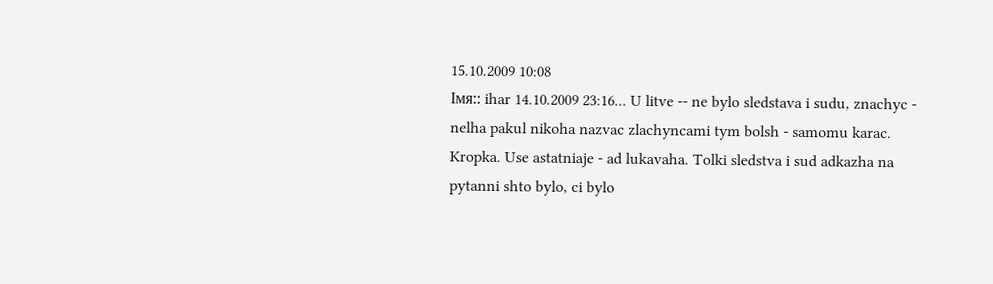15.10.2009 10:08
Імя:: ihar 14.10.2009 23:16... U litve -- ne bylo sledstava i sudu, znachyc - nelha pakul nikoha nazvac zlachyncami tym bolsh - samomu karac. Kropka. Use astatniaje - ad lukavaha. Tolki sledstva i sud adkazha na pytanni shto bylo, ci bylo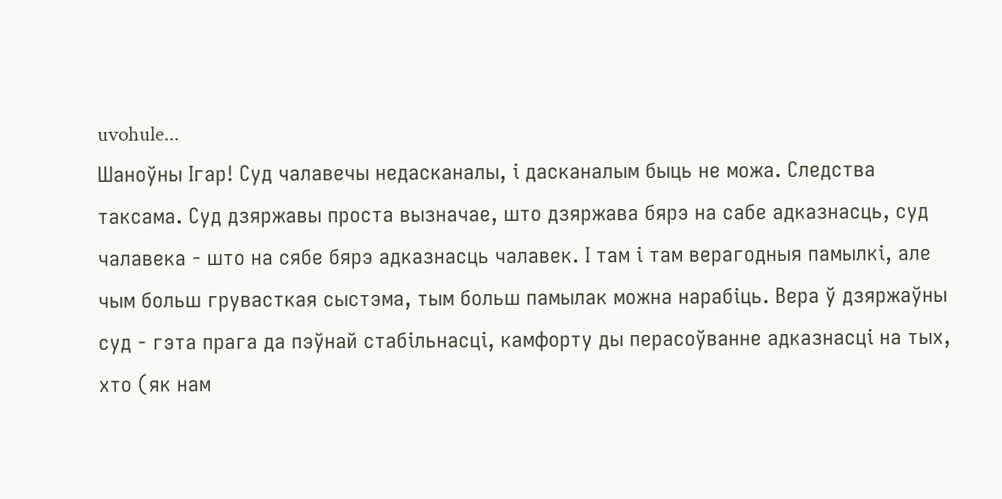uvohule...
Шаноўны Ігар! Суд чалавечы недасканалы, і дасканалым быць не можа. Следства таксама. Суд дзяржавы проста вызначае, што дзяржава бярэ на сабе адказнасць, суд чалавека - што на сябе бярэ адказнасць чалавек. І там і там верагодныя памылкі, але чым больш грувасткая сыстэма, тым больш памылак можна нарабіць. Вера ў дзяржаўны суд - гэта прага да пэўнай стабільнасці, камфорту ды перасоўванне адказнасці на тых, хто (як нам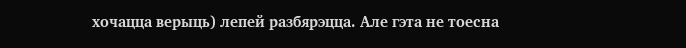хочацца верыць) лепей разбярэцца. Але гэта не тоесна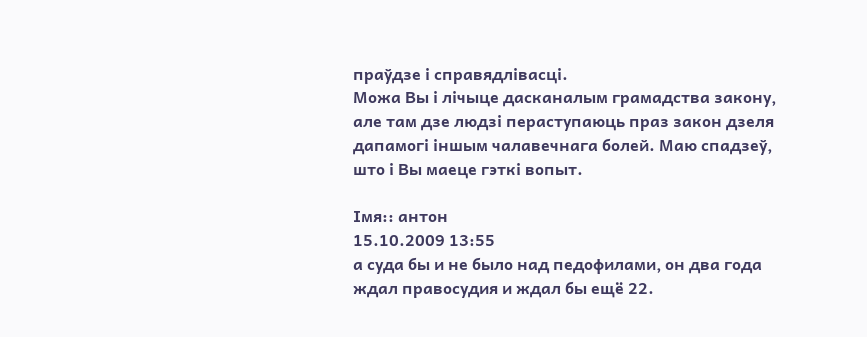праўдзе і справядлівасці.
Можа Вы і лічыце дасканалым грамадства закону, але там дзе людзі пераступаюць праз закон дзеля дапамогі іншым чалавечнага болей. Маю спадзеў, што і Вы маеце гэткі вопыт.

Імя:: антон
15.10.2009 13:55
а суда бы и не было над педофилами, он два года ждал правосудия и ждал бы ещё 22.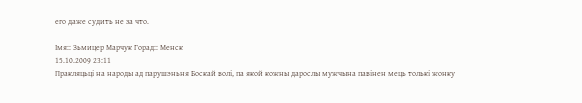его даже судить не за что.

Імя:: Зьмицер Марчук Горад:: Менск
15.10.2009 23:11
Пракляцьці на народы ад парушэньня Боскай волі, па якой кожны дарослы мужчына павінен мець толькі жонку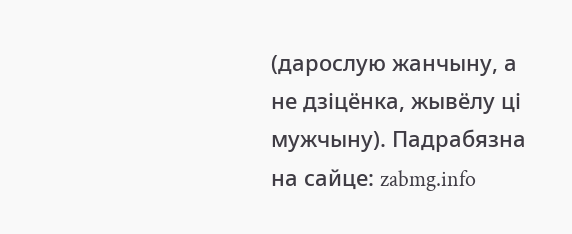(дарослую жанчыну, а не дзіцёнка, жывёлу ці мужчыну). Падрабязна на сайце: zabmg.info